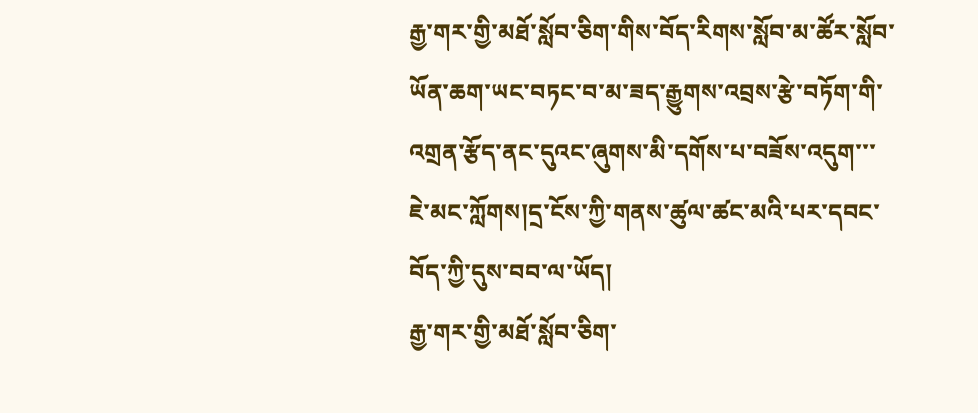རྒྱ་གར་གྱི་མཐོ་སློབ་ཅིག་གིས་བོད་རིགས་སློབ་མ་ཚོར་སློབ་ཡོན་ཆག་ཡང་བཏང་བ་མ་ཟད་རྒྱུགས་འབྲས་རྩེ་བཏོག་གི་འགྲན་རྩོད་ནང་དུའང་ཞུགས་མི་དགོས་པ་བཟོས་འདུག་་་
ཇེ་མང་ཀློགས།དྲ་ངོས་ཀྱི་གནས་ཚུལ་ཚང་མའི་པར་དབང་བོད་ཀྱི་དུས་བབ་ལ་ཡོད།
རྒྱ་གར་གྱི་མཐོ་སློབ་ཅིག་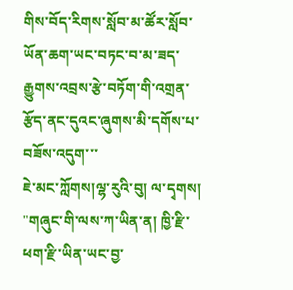གིས་བོད་རིགས་སློབ་མ་ཚོར་སློབ་ཡོན་ཆག་ཡང་བཏང་བ་མ་ཟད་རྒྱུགས་འབྲས་རྩེ་བཏོག་གི་འགྲན་རྩོད་ནང་དུའང་ཞུགས་མི་དགོས་པ་བཟོས་འདུག་་་
ཇེ་མང་ཀློགས།ལྷ་རུའི་བུ། ལ་དྭགས། "གཞུང་གི་ལས་ཀ་ཡིན་ན། ཁྱི་རྫི་ཕག་རྫི་ཡིན་ཡང་བྱ་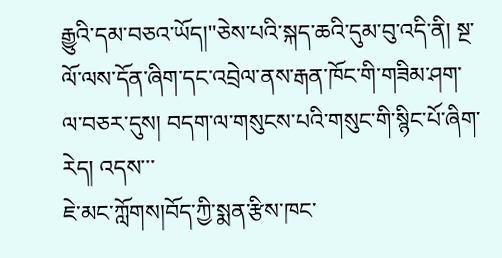རྒྱུའི་དམ་བཅའ་ཡོད།"ཅེས་པའི་སྐད་ཆའི་དུམ་བུ་འདི་ནི། སྔ་ལོ་ལས་དོན་ཞིག་དང་འབྲེལ་ནས་རྒན་ཁོང་གི་གཟིམ་ཤག་ལ་བཅར་དུས། བདག་ལ་གསུངས་པའི་གསུང་གི་སྙིང་པོ་ཞིག་རེད། འདས་་་
ཇེ་མང་ཀློགས།བོད་ཀྱི་སྨན་རྩིས་ཁང་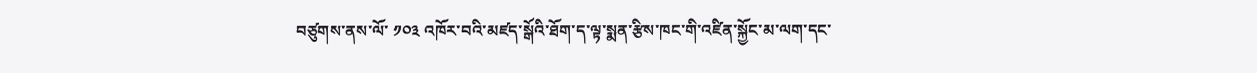བཙུགས་ནས་ལོ་ ༡༠༣ འཁོར་བའི་མཛད་སྒོའི་ཐོག་ད་ལྟ་སྨན་རྩིས་ཁང་གི་འཛིན་སྐྱོང་མ་ལག་དང་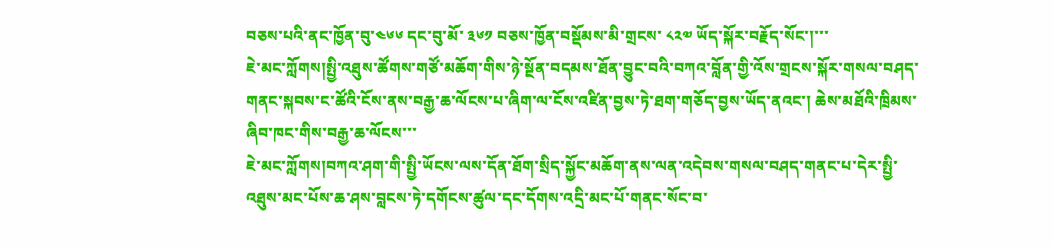བཅས་པའི་ནང་ཁྱོན་བུ་༤༦༦ དང་བུ་མོ་ ༣༦༡ བཅས་ཁྱོན་བསྡོམས་མི་གྲངས་ ༨༢༧ ཡོད་སྐོར་བརྗོད་སོང་།་་་
ཇེ་མང་ཀློགས།སྤྱི་འཐུས་ཚོགས་གཙོ་མཆོག་གིས་ཉེ་སྔོན་བདམས་ཐོན་བྱུང་བའི་བཀའ་བློན་གྱི་འོས་གྲངས་སྐོར་གསལ་བཤད་གནང་སྐབས་ང་ཚོའི་ངོས་ནས་བརྒྱ་ཆ་ལོངས་པ་ཞིག་ལ་ངོས་འཛིན་བྱས་ཏེ་ཐག་གཅོད་བྱས་ཡོད་ནའང་། ཆེས་མཐོའི་ཁྲིམས་ཞིབ་ཁང་གིས་བརྒྱ་ཆ་ལོངས་་་
ཇེ་མང་ཀློགས།བཀའ་ཤག་གི་སྤྱི་ཡོངས་ལས་དོན་ཐོག་སྲིད་སྐྱོང་མཆོག་ནས་ལན་འདེབས་གསལ་བཤད་གནང་པ་དེར་སྤྱི་འཐུས་མང་པོས་ཆ་ཤས་བླངས་ཏེ་དགོངས་ཚུལ་དང་དོགས་འདྲི་མང་པོ་གནང་སོང་བ་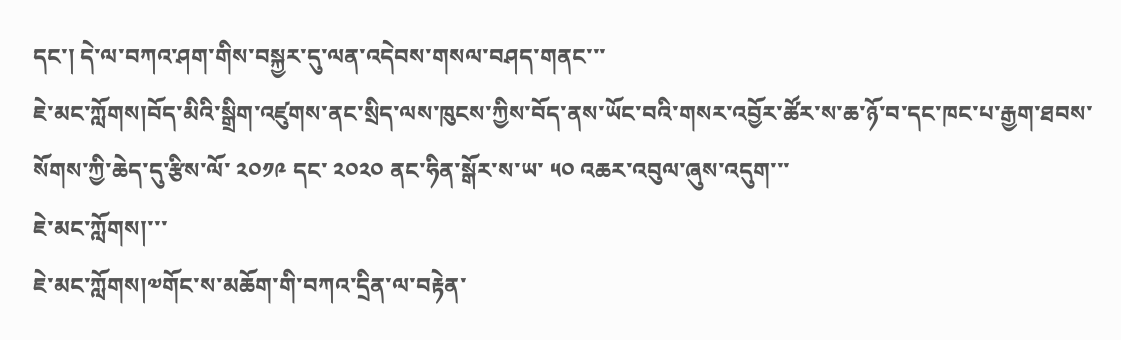དང་། དེ་ལ་བཀའ་ཤག་གིས་བསྐྱར་དུ་ལན་འདེབས་གསལ་བཤད་གནང་་་
ཇེ་མང་ཀློགས།བོད་མིའི་སྒྲིག་འཛུགས་ནང་སྲིད་ལས་ཁུངས་ཀྱིས་བོད་ནས་ཡོང་བའི་གསར་འབྱོར་ཚོར་ས་ཆ་ཉོ་བ་དང་ཁང་པ་རྒྱག་ཐབས་སོགས་ཀྱི་ཆེད་དུ་རྩིས་ལོ་ ༢༠༡༩ དང་ ༢༠༢༠ ནང་ཧིན་སྒོར་ས་ཡ་ ༥༠ འཆར་འབུལ་ཞུས་འདུག་་་
ཇེ་མང་ཀློགས།་་་
ཇེ་མང་ཀློགས།༧གོང་ས་མཆོག་གི་བཀའ་དྲིན་ལ་བརྟེན་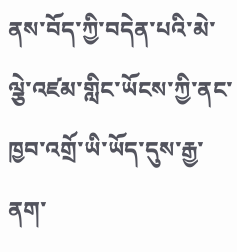ནས་བོད་ཀྱི་བདེན་པའི་མེ་ལྕེ་འཛམ་གླིང་ཡོངས་ཀྱི་ནང་ཁྱབ་འགྲོ་ཡི་ཡོད་དུས་རྒྱ་ནག་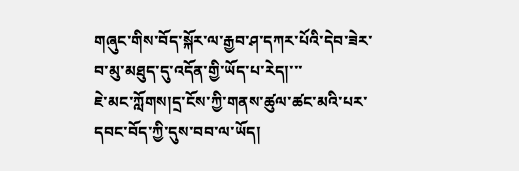གཞུང་གིས་བོད་སྐོར་ལ་རྒྱབ་ཤ་དཀར་པོའི་དེབ་ཟེར་བ་མུ་མཐུད་དུ་འདོན་གྱི་ཡོད་པ་རེད།་་་
ཇེ་མང་ཀློགས།དྲ་ངོས་ཀྱི་གནས་ཚུལ་ཚང་མའི་པར་དབང་བོད་ཀྱི་དུས་བབ་ལ་ཡོད།